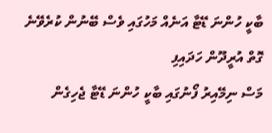ބާކީ ހުންނަ ޑޭޓާ އަނެއް މަހުގައި ވެސް ބޭނުން ކުރެވޭނެ ގޮތް އުރީދޫން ހަދައިފި
މަސް ނިމޭއިރު ފޯނުގައި ބާކީ ހުންނަ ޑޭޓާ ޖެހިގެން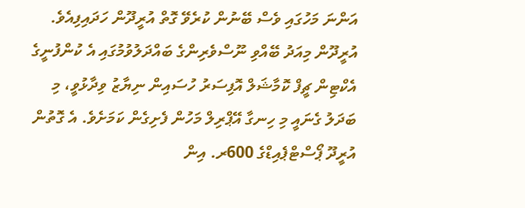އަންނަ މަހުގައި ވެސް ބޭނުން ކުރެވޭ ގޮތް އުރީދޫން ހަދައިފިއެވެ.
އުރީދޫން މިއަދު ބޭއްވި ނޫސްވެރިންގެ ބައްދަލުވުމުގައި އެ ކުންފުނީގެ އެކްޓިން ޗީފް ކޮމާޝަލް އޮފިސަރު ހުސައިން ނިޔާޒު ވިދާޅުވީ، މި ބަދަލު ގެނައީ މި ހިނގާ އޭޕްރިލް މަހުން ފެށިގެން ކަމަށެވެ. އެ ގޮތުން އުރީދޫ ޕޯސްޓްޕެއިޑްގެ 600ރ. އިން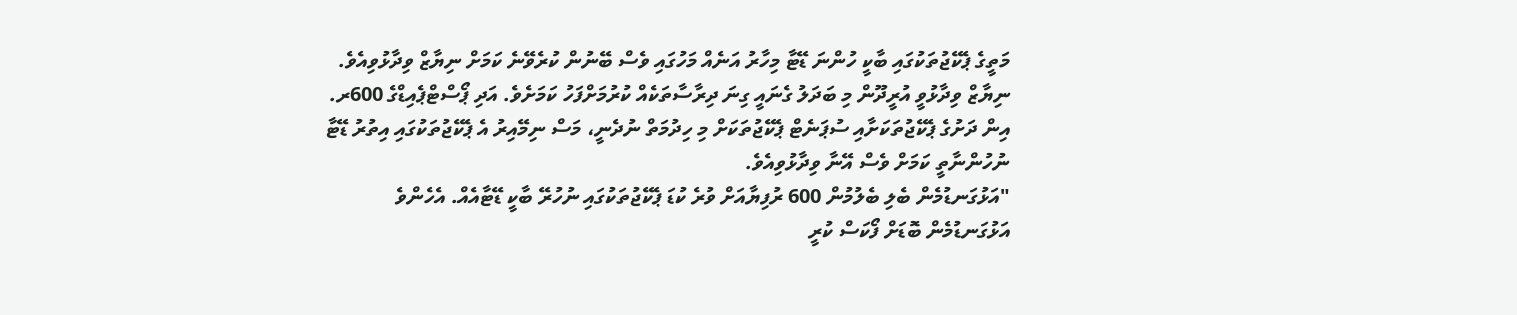މަތީގެ ޕެކޭޖުތަކުގައި ބާކީ ހުންނަ ޑޭޓާ މިހާރު އަނެއް މަހުގައި ވެސް ބޭނުން ކުރެވޭނެ ކަމަށް ނިޔާޒް ވިދާޅުވިއެވެ.
ނިޔާޒް ވިދާޅުވީ އުރީދޫން މި ބަދަލު ގެނައީ ގިނަ ދިރާސާތަކެއް ކުރުމަށްފަހު ކަމަށެވެ. އަދި ޕޯސްޓްޕެއިޑްގެ 600ރ. އިން ދަށުގެ ޕެކޭޖުތަކަށާއި ސުޕަނެޓް ޕެކޭޖުތަކަށް މި ހިދުމަތް ނުދެނީ، މަސް ނިމޭއިރު އެ ޕެކޭޖުތަކުގައި އިތުރު ޑޭޓާ ނުހުންނާތީ ކަމަށް ވެސް އޭނާ ވިދާޅުވިއެވެ.
"އަޅުގަނޑުމެން ބެލި ބެލުމުން 600 ރުފިޔާއަށް ވުރެ ކުޑަ ޕެކޭޖުތަކުގައި ނުހުރޭ ބާކީ ޑޭޓާއެއް. އެހެންވެ އަޅުގަނޑުމެން ބޮޑަށް ފޯކަސް ކުރީ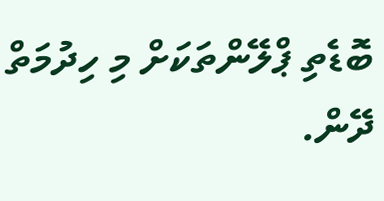ބޮޑެތި ޕްލޭންތަކަށް މި ހިދުމަތް ދޭން.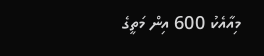މިއާއެކު 600 އިން މަތީގެ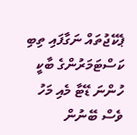ޕެކޭޖުތައް ނަގާފައި ތިބި ކަސްޓަމަރުންގެ ބާކީ ހުންނަ ޑޭޓާ މެއި މަހު ވެސް ބޭނުން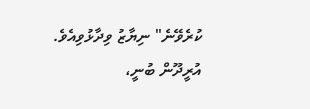ކުރެވޭނެ" ނިޔާޒު ވިދާޅުވިއެވެ.
އުރީދޫން ބުނީ،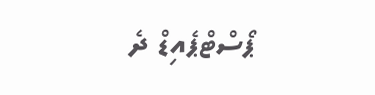ޕޯސްޓްޕެއިޑް ދެ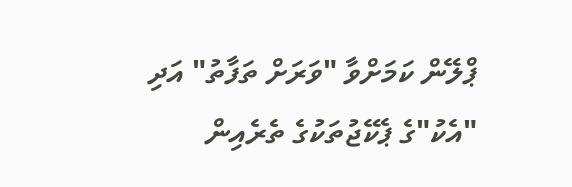ޕްލޭން ކަމަށްވާ "ވަރަށް ތަފާތު" އަދި "އެކު"ގެ ޕެކޭޖުތަކުގެ ތެރެއިން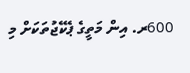600ރ. އިން މަތީގެ ޕެކޭޖުތަކަށް މި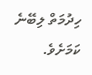ހިދުމަތް ލިބޭނެ ކަމަށެވެ.